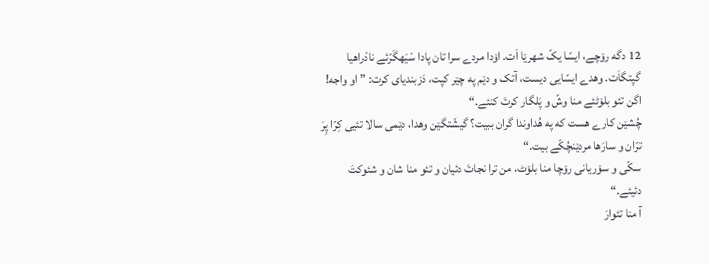12 دگه رۆچے، ایسّا یکّ شهرێا اَت. اۆدا مردے سرا تان پادا سْیَهگَرّئے نادْراهیا گپتگاَت. وهدے ایسّایی دیست، آتک و دێم په چێر کپت، دَزبندیای کرت: ”او واجه! اگن تئو بلۆٹئے منا وشّ و پَلگار کرتَ کنئے.“
چُشێن کارے هست که په هُداوندا گران ببیت؟ گیشّتگێن وهدا، دێمی سالا تئیی کِرّا پِرَ ترّان و سارَها مردێنچُکّے بیت.“
سکّی و سۆریانی رۆچا منا بلۆٹ، من ترا نجاتَ دئیان و تئو منا شان و شئوکتَ دئیئے.“
آ منا تئوارَ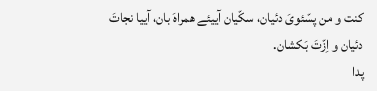کنت و من پسّئویَ دئیان، سکّیان آییئے همراهَ بان، آییا نجاتَ دئیان و اِزّتَ بَکشان.
پدا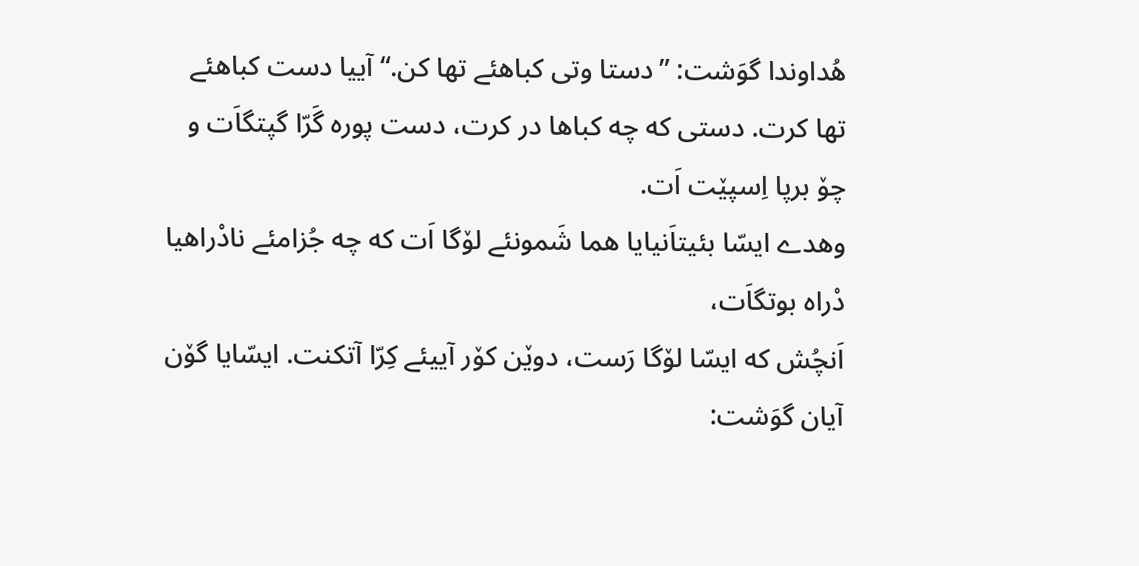هُداوندا گوَشت: ”دستا وتی کباهئے تها کن.“ آییا دست کباهئے تها کرت. دستی که چه کباها در کرت، دست پوره گَرّا گپتگاَت و چۆ برپا اِسپێت اَت.
وهدے ایسّا بئیتاَنیایا هما شَمونئے لۆگا اَت که چه جُزامئے نادْراهیا دْراه بوتگاَت،
اَنچُش که ایسّا لۆگا رَست، دوێن کۆر آییئے کِرّا آتکنت. ایسّایا گۆن آیان گوَشت: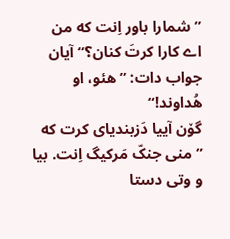”شمارا باور اِنت که من اے کارا کرتَ کنان؟“ آیان جواب دات: ”هئو، او هُداوند!“
گۆن آییا دَزبندیای کرت که ”منی جنکّ مَرکیگ اِنت. بیا و وتی دستا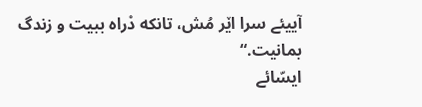آییئے سرا اێر مُش، تانکه دْراه ببیت و زندگ بمانیت.“
ایسّائے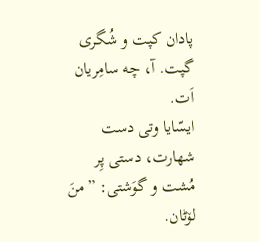پادان کپت و شُگری گپت. آ، چه سامِریان اَت.
ایسّایا وتی دست شهارت، دستی پِر مُشت و گوَشتی: ”منَ لۆٹان.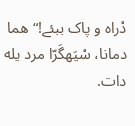دْراه و پاک ببئے!“ هما دمانا، سْیَهگَرّا مرد یله دات.